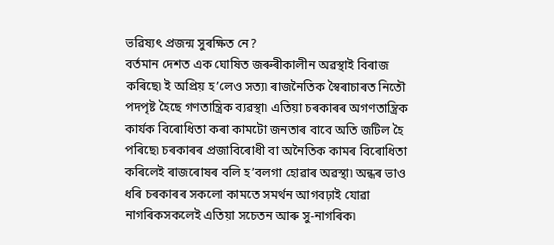ভৱিষ্যৎ প্ৰজন্ম সুৰক্ষিত নে?
বৰ্তমান দেশত এক ঘোষিত জৰুৰীকালীন অৱস্থাই বিৰাজ কৰিছে৷ ই অপ্ৰিয় হ’লেও সত্য৷ ৰাজনৈতিক স্বৈৰাচাৰত নিতৌ পদপৃষ্ট হৈছে গণতান্ত্ৰিক ব্যৱস্থা৷ এতিয়া চৰকাৰৰ অগণতান্ত্ৰিক কাৰ্যক বিৰোধিতা কৰা কামটো জনতাৰ বাবে অতি জটিল হৈ পৰিছে৷ চৰকাৰৰ প্ৰজাবিৰোধী বা অনৈতিক কামৰ বিৰোধিতা কৰিলেই ৰাজৰোষৰ বলি হ’বলগা হোৱাৰ অৱস্থা৷ অন্ধৰ ভাও ধৰি চৰকাৰৰ সকলো কামতে সমৰ্থন আগবঢ়াই যোৱা নাগৰিকসকলেই এতিয়া সচেতন আৰু সু-নাগৰিক৷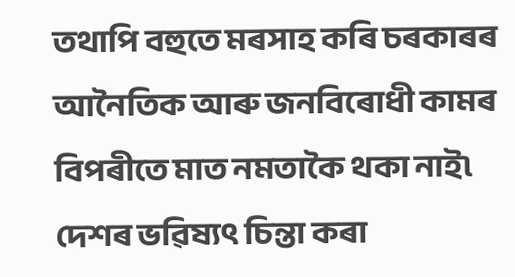তথাপি বহুতে মৰসাহ কৰি চৰকাৰৰ আনৈতিক আৰু জনবিৰোধী কামৰ বিপৰীতে মাত নমতাকৈ থকা নাই৷ দেশৰ ভৱিষ্যৎ চিন্তা কৰা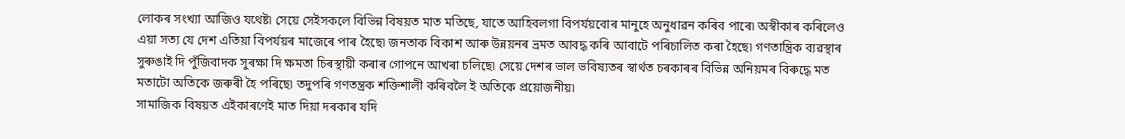লোকৰ সংখ্যা আজিও যথেষ্ট৷ সেয়ে সেইসকলে বিভিন্ন বিষয়ত মাত মতিছে, যাতে আহিবলগা বিপৰ্যয়বোৰ মানুহে অনুধাৱন কৰিব পাৰে৷ অস্বীকাৰ কৰিলেও এয়া সত্য যে দেশ এতিয়া বিপৰ্যয়ৰ মাজেৰে পাৰ হৈছে৷ জনতাক বিকাশ আৰু উন্নয়নৰ ভ্ৰমত আবদ্ধ কৰি আবাটে পৰিচালিত কৰা হৈছে৷ গণতান্ত্ৰিক ব্যৱস্থাৰ সুৰুঙাই দি পুঁজিবাদক সুৰক্ষা দি ক্ষমতা চিৰস্থায়ী কৰাৰ গোপনে আখৰা চলিছে৷ সেয়ে দেশৰ ভাল ভবিষ্যতৰ স্বাৰ্থত চৰকাৰৰ বিভিন্ন অনিয়মৰ বিৰুদ্ধে মত মতাটো অতিকে জৰুৰী হৈ পৰিছে৷ তদুপৰি গণতন্ত্ৰক শক্তিশালী কৰিবলৈ ই অতিকে প্ৰয়োজনীয়৷
সামাজিক বিষয়ত এইকাৰণেই মাত দিয়া দৰকাৰ যদি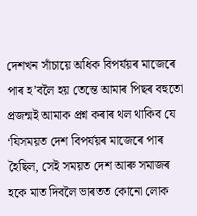দেশখন সাঁচায়ে অধিক বিপৰ্যয়ৰ মাজেৰে পাৰ হ’বলৈ হয় তেন্তে আমাৰ পিছৰ বহুতো প্ৰজন্মই আমাক প্ৰশ্ন কৰাৰ থল থাকিব যে ‘যিসময়ত দেশ বিপৰ্যয়ৰ মাজেৰে পাৰ হৈছিল, সেই সময়ত দেশ আৰু সমাজৰ হকে মাত দিবলৈ ভাৰতত কোনো লোক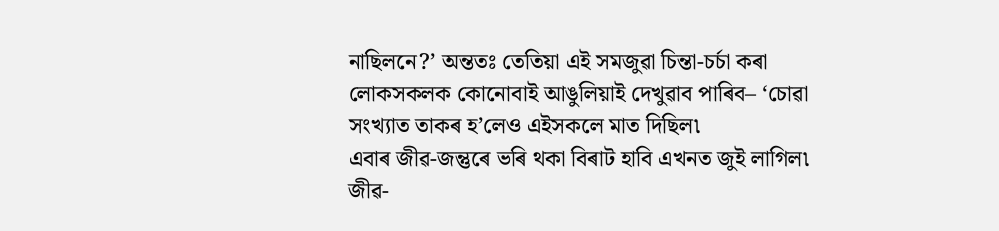নাছিলনে?’ অন্ততঃ তেতিয়া এই সমজুৱা চিন্তা-চৰ্চা কৰা লোকসকলক কোনোবাই আঙুলিয়াই দেখুৱাব পাৰিব– ‘চোৱা সংখ্যাত তাকৰ হ’লেও এইসকলে মাত দিছিল৷
এবাৰ জীৱ-জন্তুৰে ভৰি থকা বিৰাট হাবি এখনত জুই লাগিল৷ জীৱ-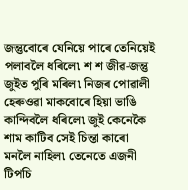জন্তুবোৰে যেনিয়ে পাৰে তেনিয়েই পলাবলৈ ধৰিলে৷ শ শ জীৱ-জন্তু জুইত পুৰি মৰিল৷ নিজৰ পোৱালী হেৰুওৱা মাকবোৰে হিয়া ভাঙি কান্দিবলৈ ধৰিলে৷ জুই কেনেকৈ শাম কাটিব সেই চিন্তা কাৰো মনলৈ নাহিল৷ তেনেতে এজনী টিপচি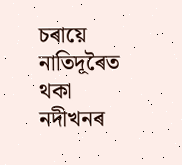চৰায়ে নাতিদূৰৈত থকা নদীখনৰ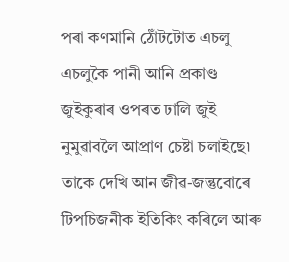পৰা কণমানি ঠোঁটটোত এচলু এচলুকৈ পানী আনি প্ৰকাণ্ড জুইকুৰাৰ ওপৰত ঢালি জুই নুমুৱাবলৈ আপ্ৰাণ চেষ্টা চলাইছে৷ তাকে দেখি আন জীৱ-জন্তুবোৰে টিপচিজনীক ইতিকিং কৰিলে আৰু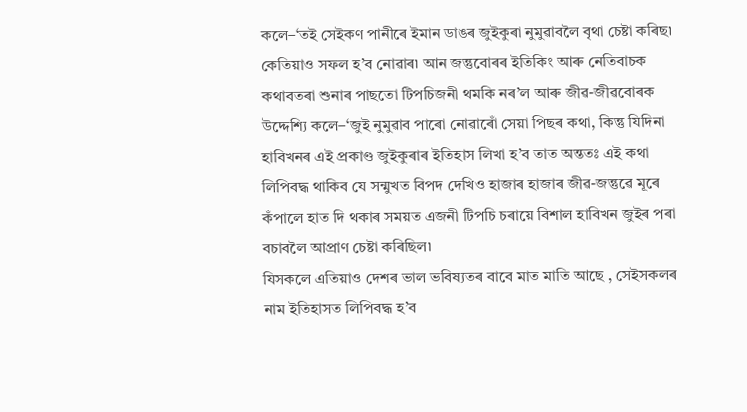কলে–‘তই সেইকণ পানীৰে ইমান ডাঙৰ জুইকুৰা নুমুৱাবলৈ বৃথা চেষ্টা কৰিছ৷ কেতিয়াও সফল হ’ব নোৱাৰ৷ আন জন্তুবোৰৰ ইতিকিং আৰু নেতিবাচক কথাবতৰা শুনাৰ পাছতো টিপচিজনী থমকি নৰ’ল আৰু জীৱ-জীৱবোৰক উদ্দেশ্যি কলে–‘জুই নুমুৱাব পাৰো নোৱাৰোঁ সেয়া পিছৰ কথা, কিন্তু যিদিনা হাবিখনৰ এই প্ৰকাণ্ড জুইকুৰাৰ ইতিহাস লিখা হ’ব তাত অন্ততঃ এই কথা লিপিবদ্ধ থাকিব যে সন্মুখত বিপদ দেখিও হাজাৰ হাজাৰ জীৱ-জন্তুৱে মূৰে কঁপালে হাত দি থকাৰ সময়ত এজনী টিপচি চৰায়ে বিশাল হাবিখন জুইৰ পৰা বচাবলৈ আপ্ৰাণ চেষ্টা কৰিছিল৷
যিসকলে এতিয়াও দেশৰ ভাল ভবিষ্যতৰ বাবে মাত মাতি আছে , সেইসকলৰ নাম ইতিহাসত লিপিবদ্ধ হ’ব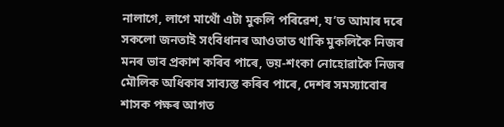নালাগে, লাগে মাথোঁ এটা মুকলি পৰিৱেশ, য’ত আমাৰ দৰে সকলো জনতাই সংবিধানৰ আওতাত থাকি মুকলিকৈ নিজৰ মনৰ ভাব প্ৰকাশ কৰিব পাৰে, ভয়-শংকা নোহোৱাকৈ নিজৰ মৌলিক অধিকাৰ সাব্যস্ত কৰিব পাৰে, দেশৰ সমস্যাবোৰ শাসক পক্ষৰ আগত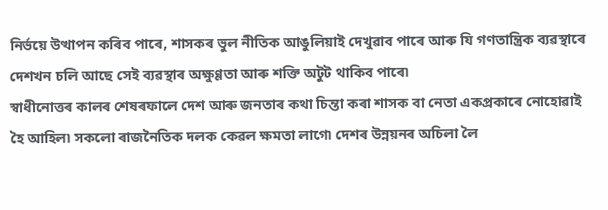নিৰ্ভয়ে উত্থাপন কৰিব পাৰে, শাসকৰ ভুল নীতিক আঙুলিয়াই দেখুৱাব পাৰে আৰু যি গণতান্ত্ৰিক ব্যৱস্থাৰে দেশখন চলি আছে সেই ব্যৱস্থাৰ অক্ষুণ্ণতা আৰু শক্তি অটুট থাকিব পাৰে৷
স্বাধীনোত্তৰ কালৰ শেষৰফালে দেশ আৰু জনতাৰ কথা চিন্তা কৰা শাসক বা নেতা একপ্ৰকাৰে নোহোৱাই হৈ আহিল৷ সকলো ৰাজনৈতিক দলক কেৱল ক্ষমতা লাগে৷ দেশৰ উন্নয়নৰ অচিলা লৈ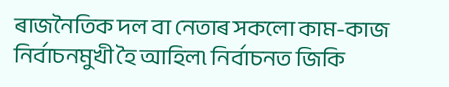ৰাজনৈতিক দল বা নেতাৰ সকলো কাম-কাজ নিৰ্বাচনমুখী হৈ আহিল৷ নিৰ্বাচনত জিকি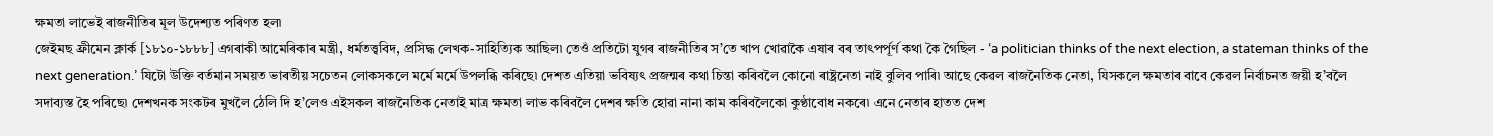ক্ষমতা লাভেই ৰাজনীতিৰ মূল উদেশ্যত পৰিণত হল৷
জেইমছ ফ্ৰীমেন ক্লাৰ্ক [১৮১০-১৮৮৮] এগৰাকী আমেৰিকাৰ মন্ত্ৰী, ধৰ্মতত্ত্ববিদ, প্ৰসিদ্ধ লেখক-সাহিত্যিক আছিল৷ তেওঁ প্ৰতিটো যুগৰ ৰাজনীতিৰ স’তে খাপ খোৱাকৈ এষাৰ বৰ তাৎপৰ্পূৰ্ণ কথা কৈ গৈছিল - ‘a politician thinks of the next election, a stateman thinks of the next generation.’ যিটো উক্তি বৰ্তমান সময়ত ভাৰতীয় সচেতন লোকসকলে মৰ্মে মৰ্মে উপলব্ধি কৰিছে৷ দেশত এতিয়া ভবিষ্যৎ প্ৰজন্মৰ কথা চিন্তা কৰিবলৈ কোনো ৰাষ্ট্ৰনেতা নাই বুলিব পাৰি৷ আছে কেৱল ৰাজনৈতিক নেতা, যিসকলে ক্ষমতাৰ বাবে কেৱল নিৰ্বাচনত জয়ী হ’বলৈ সদাব্যস্ত হৈ পৰিছে৷ দেশখনক সংকটৰ মুখলৈ ঠেলি দি হ’লেও এইসকল ৰাজনৈতিক নেতাই মাত্ৰ ক্ষমতা লাভ কৰিবলৈ দেশৰ ক্ষতি হোৱা নানা কাম কৰিবলৈকো কুণ্ঠাবোধ নকৰে৷ এনে নেতাৰ হাতত দেশ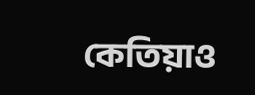কেতিয়াও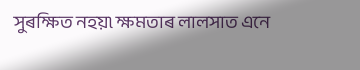সুৰক্ষিত নহয়৷ ক্ষমতাৰ লালসাত এনে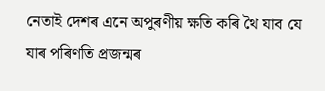নেতাই দেশৰ এনে অপুৰণীয় ক্ষতি কৰি থৈ যাব যে যাৰ পৰিণতি প্ৰজন্মৰ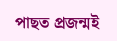পাছত প্ৰজন্মই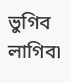ভুগিব লাগিব৷